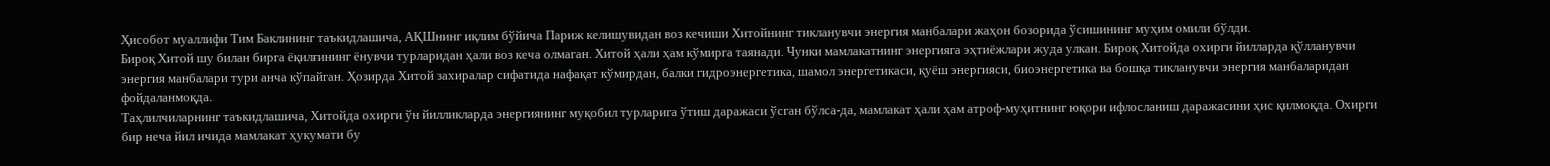Ҳисобот муаллифи Тим Баклининг таъкидлашича, АҚШнинг иқлим бўйича Париж келишувидан воз кечиши Хитойнинг тикланувчи энергия манбалари жаҳон бозорида ўсишининг муҳим омили бўлди.
Бироқ Хитой шу билан бирга ёқилғининг ёнувчи турларидан ҳали воз кеча олмаган. Хитой ҳали ҳам кўмирга таянади. Чунки мамлакатнинг энергияга эҳтиёжлари жуда улкан. Бироқ Хитойда охирги йилларда қўлланувчи энергия манбалари тури анча кўпайган. Ҳозирда Хитой захиралар сифатида нафақат кўмирдан, балки гидроэнергетика, шамол энергетикаси, қуёш энергияси, биоэнергетика ва бошқа тикланувчи энергия манбаларидан фойдаланмоқда.
Таҳлилчиларнинг таъкидлашича, Хитойда охирги ўн йилликларда энергиянинг муқобил турларига ўтиш даражаси ўсган бўлса-да, мамлакат ҳали ҳам атроф-муҳитнинг юқори ифлосланиш даражасини ҳис қилмоқда. Охирги бир неча йил ичида мамлакат ҳукумати бу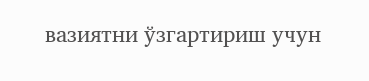вазиятни ўзгартириш учун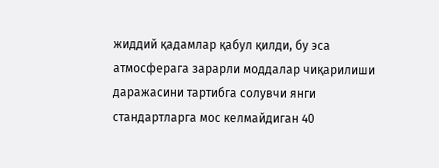жиддий қадамлар қабул қилди, бу эса атмосферага зарарли моддалар чиқарилиши даражасини тартибга солувчи янги стандартларга мос келмайдиган 40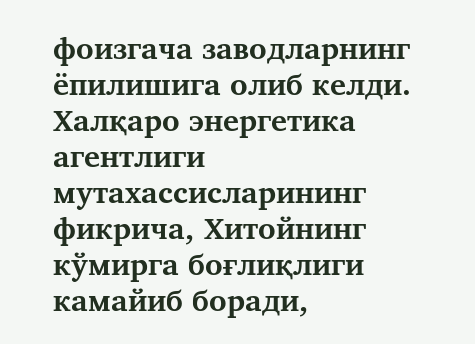фоизгача заводларнинг ёпилишига олиб келди.
Халқаро энергетика агентлиги мутахассисларининг фикрича, Хитойнинг кўмирга боғлиқлиги камайиб боради,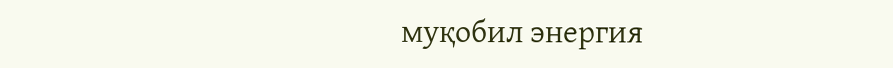муқобил энергия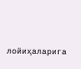лойиҳаларига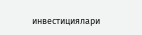инвестициялари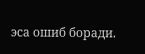эса ошиб боради.